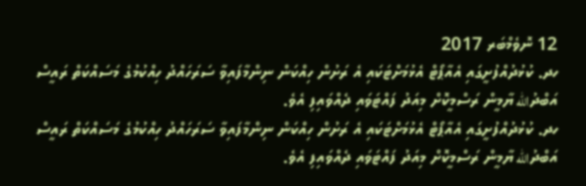12 ނޮވެމްބަރ 2017
ހދ. ކުޅުދުއްފުށީގައި އެއާޕޯޓް އެޅުމަށްޓަކައި އެ ރަށުން ހިއްކަން ނިންމާފައިވާ ސަރަހައްދު ހިއްކުމުގެ މަސައްކަތް ރައީސް އަބްދުالله ޔާމީން ރަސްމީކޮށް މިއަދު ފައްޓަވައި ދެއްވައިފި އެވެ.
ހދ. ކުޅުދުއްފުށީގައި އެއާޕޯޓް އެޅުމަށްޓަކައި އެ ރަށުން ހިއްކަން ނިންމާފައިވާ ސަރަހައްދު ހިއްކުމުގެ މަސައްކަތް ރައީސް އަބްދުالله ޔާމީން ރަސްމީކޮށް މިއަދު ފައްޓަވައި ދެއްވައިފި އެވެ.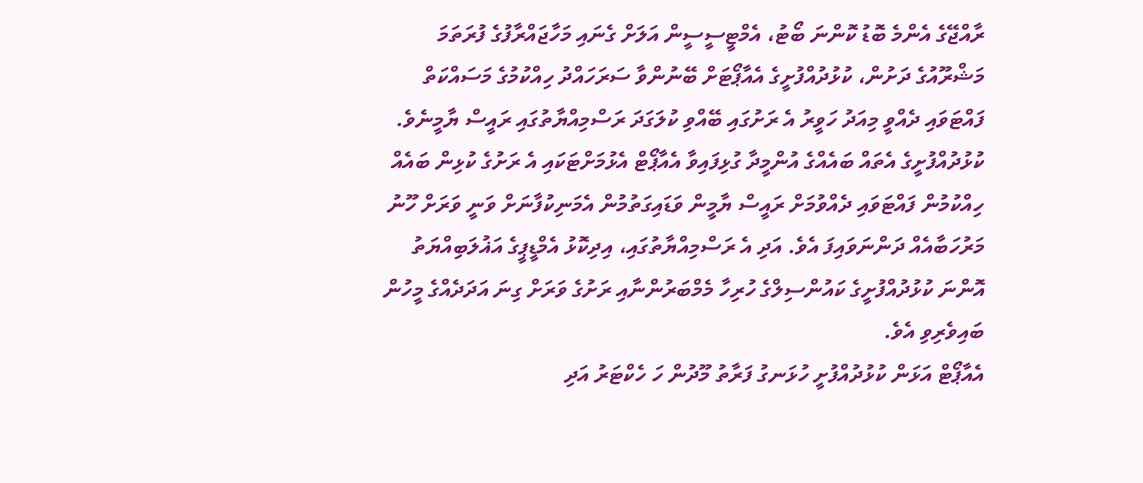ރާއްޖޭގެ އެންމެ ބޮޑު ކޮންނަ ބޯޓު، އެމްޓީސީސީން އަލަށް ގެނައި މަހާޖައްރާފުގެ ފުރަތަމަ މަޝްރޫއުގެ ދަށުން، ކުޅުދުއްފުށީގެ އެއާޕޯޓަށް ބޭނުންވާ ސަރަހައްދު ހިއްކުމުގެ މަސައްކަތް ފައްޓަވައި ދެއްވީ މިއަދު ހަވީރު އެ ރަށުގައި ބޭއްވި ކުލަގަދަ ރަސްމިއްޔާތުގައި ރައީސް ޔާމީނެވެ.
ކުޅުދުއްފުށީގެ އެތައް ބައެއްގެ އުންމީދާ ގުޅިފައިވާ އެއާޕޯޓް އެޅުމަށްޓަކައި އެ ރަށުގެ ކުޅިން ބައެއް ހިއްކުމުން ފައްޓަވައި ދެއްވުމަށް ރައީސް ޔާމީން ވަޑައިގަތުމުން އެމަނިކުފާނަށް ވަނީ ވަރަށް ހޫނު މަރުހަބާއެއް ދަންނަވައިފަ އެވެ. އަދި އެ ރަސްމިއްޔާތުގައި، އިދިކޮޅު އެމްޑީޕީގެ އަޣުލަބިއްޔަތު އޮންނަ ކުޅުދުއްފުށީގެ ކައުންސިލްގެ ހުރިހާ މެމްބަރުންނާއި ރަށުގެ ވަރަށް ގިނަ އަދަދެއްގެ މީހުން ބައިވެރިވި އެވެ.
އެއާޕޯޓް އަޅަން ކުޅުދުއްފުށީ ހުޅަނގު ފަރާތު މޫދުން ހަ ހެކްޓަރު އަދި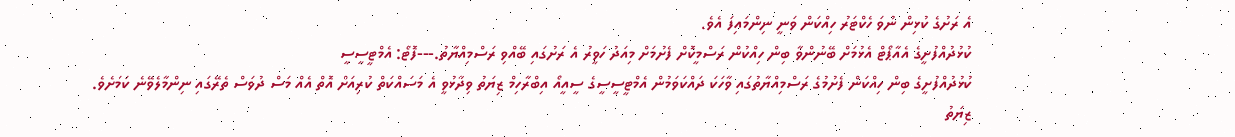އެ ރަށުގެ ކުޅިން ނުވަ ހެކްޓަރު ހިއްކަން ވަނީ ނިންމައިފަ އެވެ.
ކުޅުދުއްފުށީގެ އެއާޕޯޓް އެޅުމަށް ބޭނުންވާ ބިން ހިއްކުން ރަސްމީކޮށް ފެށުމަށް މިއަދު ހަވީރު އެ ރަށުގައި ބޭއްވި ރަސްމިއްޔާތު.---ފޮޓޯ: އެމްޓީސީސީ
ކުޅުދުއްފުށީގެ ބިން ހިއްކަން ފެށުމުގެ ރަސްމިއްޔާތުގައި ވާހަކަ ދައްކަވަމުން އެމްޓީސީސީގެ ސީއީއޯ އިބްރާހިމް ޒިޔަތު ވިދާޅުވީ އެ މަސައްކަތް ކުރިއަށް އޮތް އެއް މަސް ދުވަސް ތެރޭގައި ނިންމާލެވޭނެ ކަމަށެވެ.
ޒިޔަތު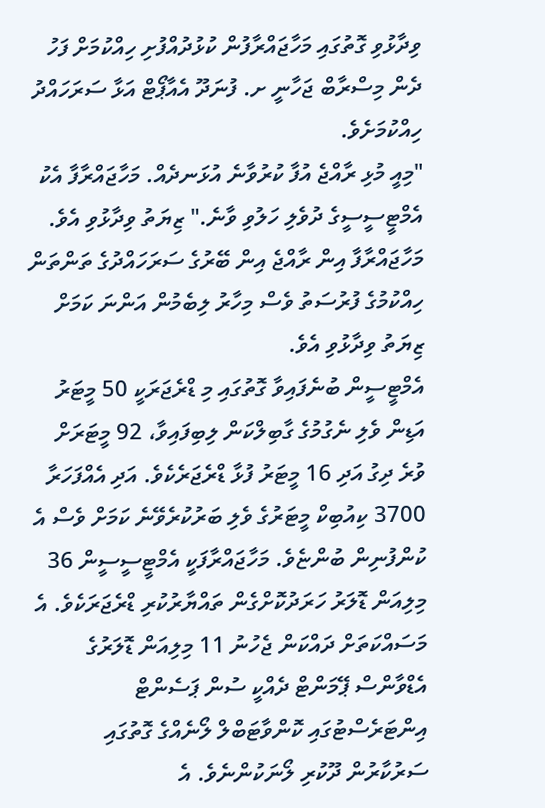ވިދާޅުވި ގޮތުގައި މަހާޖައްރާފުން ކުޅުދުއްފުށި ހިއްކުމަށް ފަހު ދެން މިސްރާބް ޖަހާނީ ށ. ފުނަދޫ އެއާޕޯޓް އަޅާ ސަރަހައްދު ހިއްކުމަށެވެ.
"މިއީ މުޅި ރާއްޖެ އުފާ ކުރުވާނެ އުޅަނދެއް. މަހާޖައްރާފާ އެކު އެމްޓީސީސީގެ ދުވެލި ހަލުވި ވާނެ." ޒިޔަތު ވިދާޅުވި އެވެ.
މަހާޖައްރާފާ އިން ރާއްޖެ އިން ބޭރުގެ ސަރަހައްދުގެ ތަންތަން ހިއްކުމުގެ ފުރުސަތު ވެސް މިހާރު ލިބެމުން އަންނަ ކަމަށް ޒިޔަތު ވިދާޅުވި އެވެ.
އެމްޓީސީން ބުނެފައިވާ ގޮތުގައި މި ޑްރެޖަރަކީ 50 މީޓަރު އަޑިން ވެލި ނެގުމުގެ ގާބިލްކަން ލިބިފައިވާ، 92 މީޓަރަށް ވުރެ ދިގު އަދި 16 މީޓަރު ފުޅާ ޑްރެޖަރެކެވެ. އަދި އެއްފަހަރާ 3700 ކިއުބިކް މީޓަރުގެ ވެލި ބަރުކުރެވޭނެ ކަމަށް ވެސް އެ ކުންފުނިން ބުންޏެވެ. މަހާޖައްރާފަކީ އެމްޓީސީސީން 36 މިލިއަން ޑޮލަރު ހަރަދުކޮށްގެން ތައްޔާރުކުރި ޑްރެޖަރަކެވެ. އެ މަސައްކަތަށް ދައްކަން ޖެހުނު 11 މިލިއަން ޑޮލަރުގެ އެޑްވާންސް ޕޭމަންޓް ދެއްކީ ސުން ޕަސެންޓް އިންޓަރެސްޓުގައި ކޮންވާޓަބްލް ލޯނެއްގެ ގޮތުގައި ސަރުކާރުން ދޫކުރި ލޯނަކުންނެވެ. އެ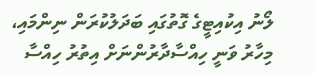ލޯނު އިކުއިޓީގެ ގޮތުގައި ބަދަލުކުރަން ނިންމައި، މިހާރު ވަނީ ހިއްސާދާރުންނަށް އިތުރު ހިއްސާ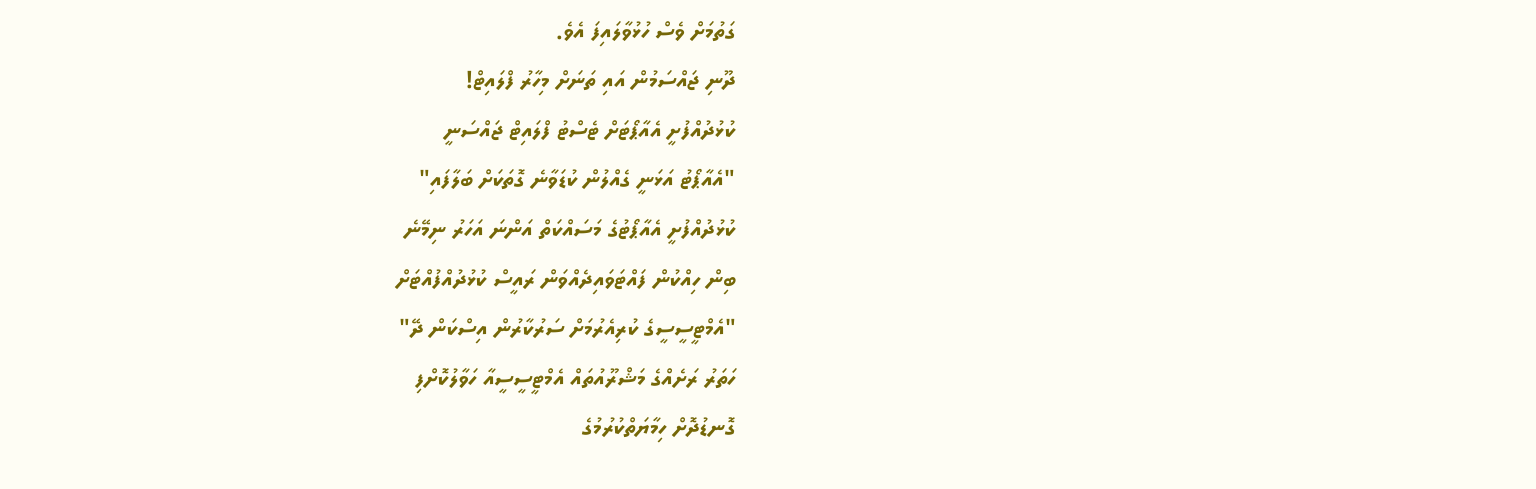ގަތުމަށް ވެސް ހުޅުވާލައިފަ އެވެ.
ދޫނި ޖައްސަމުން އައި ތަނަށް މިހާރު ފްލައިޓް!
ކުޅުދުއްފުށީ އެއާޕޯޓަށް ޓެސްޓު ފްލައިޓް ޖައްސަނީ
"އެއާޕޯޓު އަޅަނީ ގެއްލުން ކުޑަވާނެ ގޮތަކަށް ބަލާފައި"
ކުޅުދުއްފުށީ އެއާޕޯޓުގެ މަސައްކަތް އަންނަ އަހަރު ނިމޭނެ
ބިން ހިއްކުން ފައްޓަވައިދެއްވަން ރައީސް ކުޅުދުއްފުއްޓަށް
"އެމްޓީސީސީގެ ކުރިއެރުމަށް ސަރުކާރުން އިސްކަން ދޭ"
ހަތަރު ރަށެއްގެ މަޝްރޫއުތައް އެމްޓީސީސީއާ ހަވާލުކޮށްފި
ގޮނޑުދޮށް ހިމާޔަތްކުރުމުގެ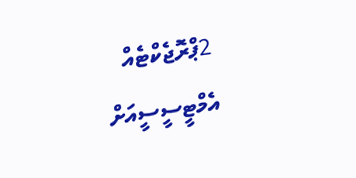2ޕްރޮޖެކްޓެއް އެމްޓީސީސީއަށް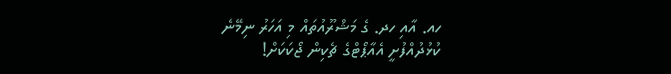ހއ. އާއި ހދ. ގެ މަޝްރޫއުތައް މި އަހަރު ނިމޭނެ
ކުޅުދުއްފުށީ އެއާޕޯޓްގެ ޗެކިން ޖޯކަކަށް!